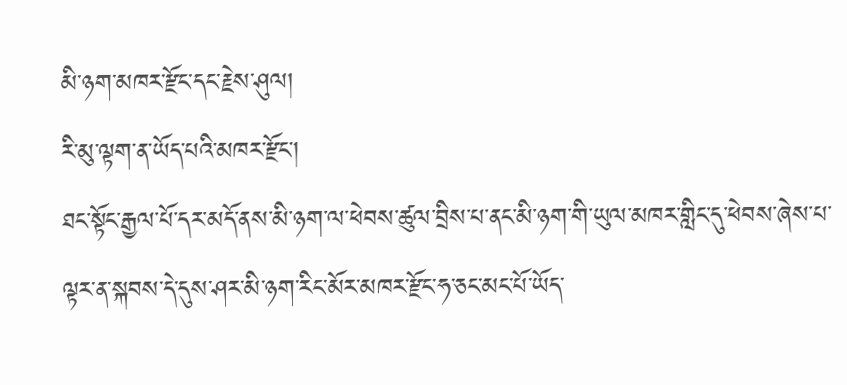མི་ཉག་མཁར་རྫོང་དང་རྗེས་ཤུལ།
རི་མུ་ལྟག་ན་ཡོད་པའི་མཁར་རྫོང་།
ཐང་སྟོང་རྒྱལ་པོ་དར་མདོ་ནས་མི་ཉག་ལ་ཕེབས་ཚུལ་བྲིས་པ་ནང་མི་ཉག་གི་ཡུལ་མཁར་གླིང་དུ་ཕེབས་ཞེས་པ་ལྟར་ན་སྐབས་དེ་དུས་ཤར་མི་ཉག་རིང་མོར་མཁར་རྫོང་ཧ་ཅང་མང་པོ་ཡོད་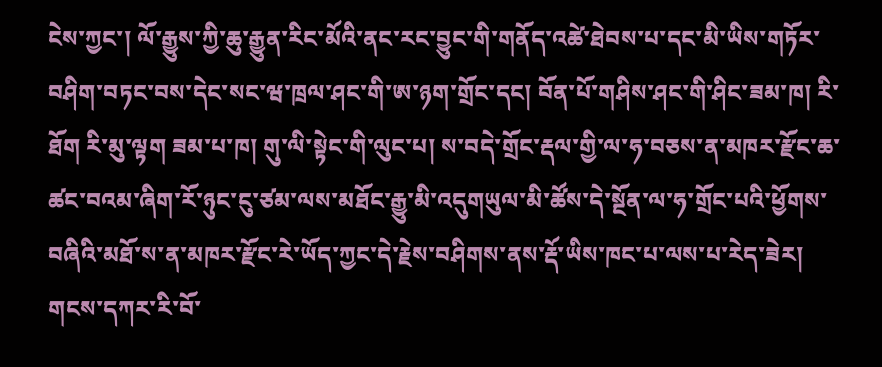ངེས་ཀྱང་། ལོ་རྒྱུས་ཀྱི་ཆུ་རྒྱུན་རིང་མོའི་ནང་རང་བྱུང་གི་གནོད་འཚེ་ཐེབས་པ་དང་མི་ཡིས་གཏོར་བཤིག་བཏང་བས་དེང་སང་ཝ་ཁྲལ་ཤང་གི་ཨ་ཉག་གྲོང་དང། བོན་པོ་གཤིས་ཤང་གི་ཤིང་ཟམ་ཁ། རི་ཐོག རི་མུ་ལྟག ཟམ་པ་ཁ། གུ་ལི་སྟེང་གི་ལུང་པ། ས་བདེ་གྲོང་རྡལ་གྱི་ལ་ཧ་བཅས་ན་མཁར་རྫོང་ཆ་ཚང་བའམ་ཞིག་རོ་ཉུང་ངུ་ཙམ་ལས་མཐོང་རྒྱུ་མི་འདུགཡུལ་མི་ཚོས་དེ་སྔོན་ལ་ཧ་གྲོང་པའི་ཕྱོགས་བཞིའི་མཐོ་ས་ན་མཁར་རྫོང་རེ་ཡོད་ཀྱང་དེ་རྗེས་བཤིགས་ནས་རྡོ་ཡིས་ཁང་པ་ལས་པ་རེད་ཟེར། གངས་དཀར་རི་བོ་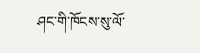ཤང་གི་ཁོངས་སུ་ལོ་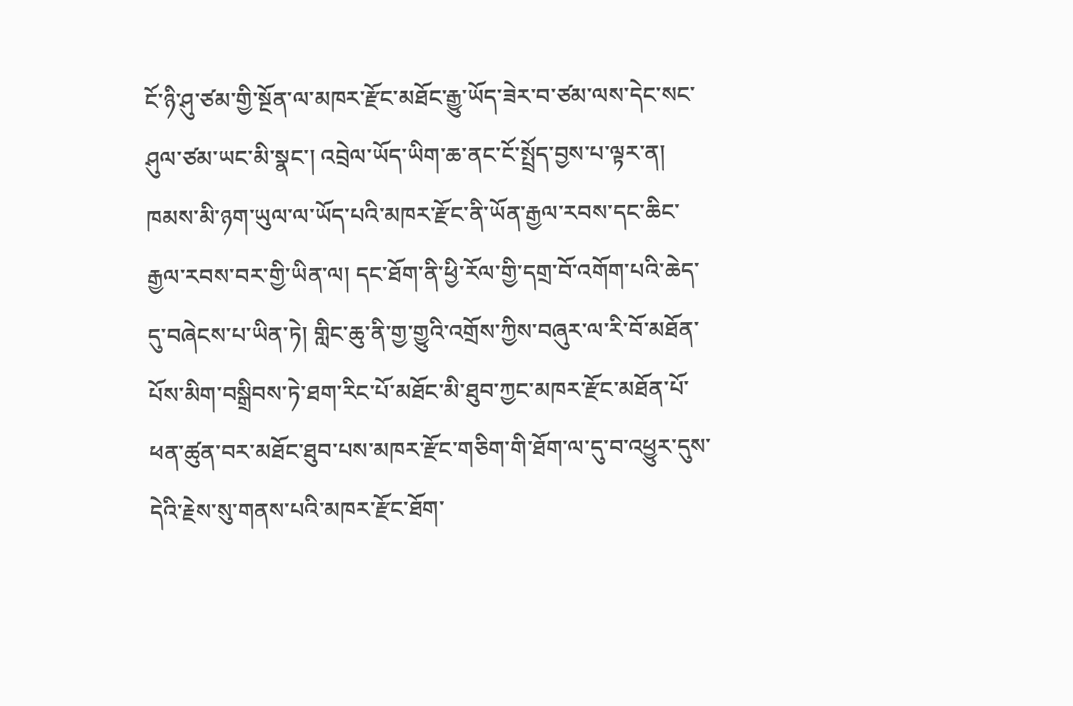ངོ་ཉི་ཤུ་ཙམ་གྱི་སྔོན་ལ་མཁར་རྫོང་མཐོང་རྒྱུ་ཡོད་ཟེར་བ་ཙམ་ལས་དེང་སང་ཤུལ་ཙམ་ཡང་མི་སྣང་། འབྲེལ་ཡོད་ཡིག་ཆ་ནང་ངོ་སྤྲོད་བྱས་པ་ལྟར་ན། ཁམས་མི་ཉག་ཡུལ་ལ་ཡོད་པའི་མཁར་རྫོང་ནི་ཡོན་རྒྱལ་རབས་དང་ཆིང་རྒྱལ་རབས་བར་གྱི་ཡིན་ལ། དང་ཐོག་ནི་ཕྱི་རོལ་གྱི་དགྲ་བོ་འགོག་པའི་ཆེད་དུ་བཞེངས་པ་ཡིན་ཏེ། གླིང་ཆུ་ནི་གྱ་གྱུའི་འགྲོས་ཀྱིས་བཞུར་ལ་རི་བོ་མཐོན་པོས་མིག་བསྒྲིབས་ཏེ་ཐག་རིང་པོ་མཐོང་མི་ཐུབ་ཀྱང་མཁར་རྫོང་མཐོན་པོ་ཕན་ཚུན་བར་མཐོང་ཐུབ་པས་མཁར་རྫོང་གཅིག་གི་ཐོག་ལ་དུ་བ་འཕྱུར་དུས་དེའི་རྗེས་སུ་གནས་པའི་མཁར་རྫོང་ཐོག་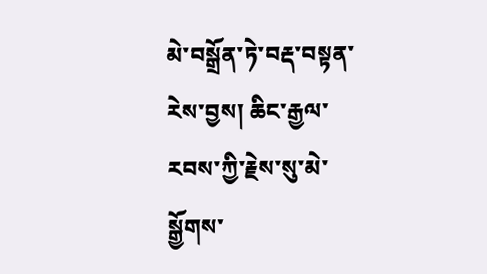མེ་བསྒྲོན་ཏེ་བརྡ་བསྟན་རེས་བྱས། ཆིང་རྒྱལ་རབས་ཀྱི་རྗེས་སུ་མེ་སྒྱོགས་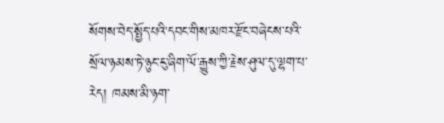སོགས་བེད་སྤྱོད་པའི་དབང་གིས་མཁར་རྫོང་བཞེངས་པའི་སྲོལ་ཉམས་ཏེ་ཉུང་ངུ་ཞིག་ལོ་རྒྱུས་ཀྱི་རྗེས་ཤུལ་དུ་ལྷག་པ་རེད། ཁམས་མི་ཉག་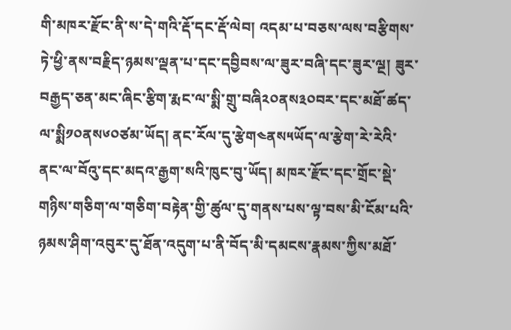གི་མཁར་རྫོང་ནི་ས་དེ་གའི་རྡོ་དང་རྡོ་ལེབ། འདམ་པ་བཅས་ལས་བརྩིགས་ཏེ་ཕྱི་ནས་བརྗིད་ཉམས་ལྡན་པ་དང་དབྱིབས་ལ་ཟུར་བཞི་དང་ཟུར་ལྔ། ཟུར་བརྒྱད་ཅན་མང་ཞིང་རྩིག་རྨང་ལ་སྨི་གྲུ་བཞི༢༠ནས༣༠བར་དང་མཐོ་ཚད་ལ་སྨི༡༠ནས༦༠ཙམ་ཡོད། ནང་རོལ་དུ་རྩེག༤ནས༥ཡོད་ལ་རྩེག་རེ་རེའི་ནང་ལ་བོའུ་དང་མདའ་རྒྱག་སའི་ཁུང་བུ་ཡོད། མཁར་རྫོང་དང་གྲོང་སྡེ་གཉིས་གཅིག་ལ་གཅིག་བརྟེན་གྱི་ཚུལ་དུ་གནས་པས་ལྟ་བས་མི་ངོམ་པའི་ཉམས་ཤིག་འབུར་དུ་ཐོན་འདུག་པ་ནི་བོད་མི་དམངས་རྣམས་ཀྱིས་མཐོ་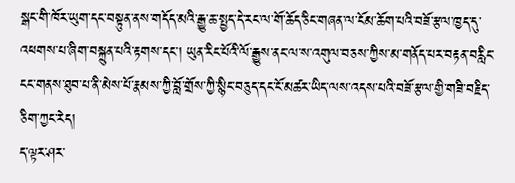སྒང་གི་ཁོར་ཡུག་དང་བསྟུན་ནས་གདོད་མའི་རྒྱུ་ཆ་སྤྱད་དེ་རང་ལ་གོ་ཆོད་ཅིང་གཞན་ལ་ངོམ་ཆོག་པའི་བཟོ་རྩལ་ཁྱད་དུ་འཕགས་པ་ཞིག་བསྐྲུན་པའི་རྟགས་དང་། ཡུན་རིང་པོའི་ལོ་རྒྱུས་ནང་ལ་ས་འགུལ་བཅས་ཀྱིས་མ་གནོད་པར་བརྟན་བརླིང་ངང་གནས་ཐུབ་པ་ནི་མེས་པོ་རྣམས་ཀྱི་བློ་གྲོས་ཀྱི་སྙིང་བཅུད་དང་ངོ་མཚར་ཡིད་ལས་འདས་པའི་བཟོ་རྩལ་གྱི་གཟི་བརྗིད་ཅིག་ཀྱང་རེད།
ད་ལྟར་ཤར་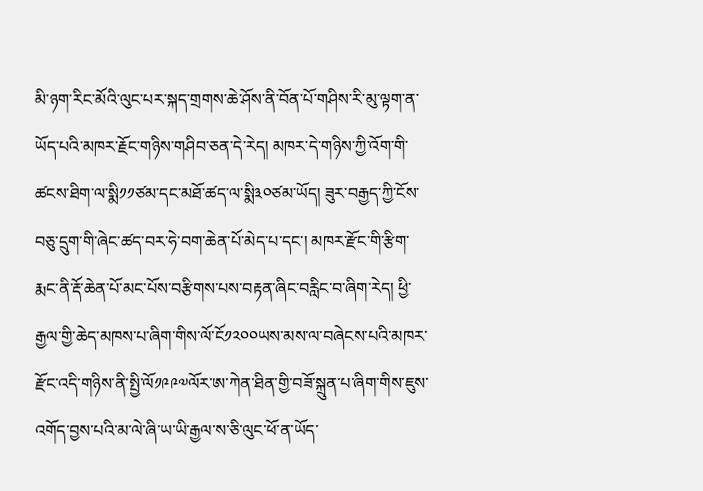མི་ཉག་རིང་མོའི་ལུང་པར་སྐད་གྲགས་ཆེ་ཤོས་ནི་བོན་པོ་གཤིས་རི་མུ་ལྟག་ན་ཡོད་པའི་མཁར་རྗོང་གཉིས་གཤིབ་ཅན་དེ་རེད། མཁར་དེ་གཉིས་ཀྱི་འོག་གི་ཚངས་ཐིག་ལ་སྨི༡༡ཙམ་དང་མཐོ་ཚད་ལ་སྨི༣༠ཙམ་ཡོད། ཟུར་བརྒྱད་ཀྱི་ངོས་བཅུ་དྲུག་གི་ཞེང་ཚད་བར་ཧེ་བག་ཆེན་པོ་མེད་པ་དང་། མཁར་རྫོང་གི་རྩིག་རྨང་ནི་རྡོ་ཆེན་པོ་མང་པོས་བརྩིགས་པས་བརྟན་ཞིང་བརླིང་བ་ཞིག་རེད། ཕྱི་རྒྱལ་གྱི་ཆེད་མཁས་པ་ཞིག་གིས་ལོ་ངོ༡༢༠༠ཡས་མས་ལ་བཞེངས་པའི་མཁར་རྫོང་འདི་གཉིས་ནི་སྤྱི་ལོ༡༩༩༧ལོར་ཨ་ཀེན་ཐིན་གྱི་བཟོ་སྐྲུན་པ་ཞིག་གིས་ཇུས་འགོད་བྱས་པའི་མ་ལེ་ཞི་ཡ་ཡི་རྒྱལ་ས་ཅི་ལུང་ཕོ་ན་ཡོད་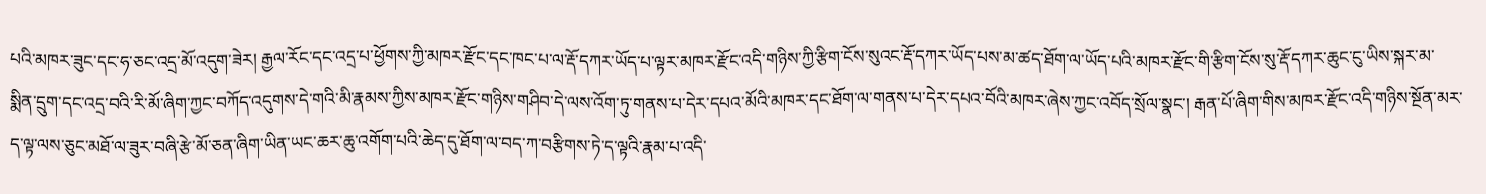པའི་མཁར་ཟུང་དང་ཧ་ཅང་འདྲ་མོ་འདུག་ཟེར། རྒྱལ་རོང་དང་འདྲ་པ་ཕྱོགས་ཀྱི་མཁར་རྫོང་དང་ཁང་པ་ལ་རྡོ་དཀར་ཡོད་པ་ལྟར་མཁར་རྫོང་འདི་གཉིས་ཀྱི་རྩིག་ངོས་སུའང་རྡོ་དཀར་ཡོད་པས་མ་ཚད་ཐོག་ལ་ཡོད་པའི་མཁར་རྫོང་གི་རྩིག་ངོས་སུ་རྡོ་དཀར་ཆུང་ངུ་ཡིས་སྐར་མ་སྨིན་དྲུག་དང་འདྲ་བའི་རི་མོ་ཞིག་ཀྱང་བཀོད་འདུགས་དེ་གའི་མི་རྣམས་ཀྱིས་མཁར་རྫོང་གཉིས་གཤིབ་དེ་ལས་འོག་ཏུ་གནས་པ་དེར་དཔའ་མོའི་མཁར་དང་ཐོག་ལ་གནས་པ་དེར་དཔའ་བོའི་མཁར་ཞེས་ཀྱང་འབོད་སྲོལ་སྣང་། རྒན་པོ་ཞིག་གིས་མཁར་རྫོང་འདི་གཉིས་སྔོན་མར་ད་ལྟ་ལས་ཅུང་མཐོ་ལ་ཟུར་བཞི་རྩེ་མོ་ཅན་ཞིག་ཡིན་ཡང་ཆར་ཆུ་འགོག་པའི་ཆེད་དུ་ཐོག་ལ་བད་ཀ་བརྩིགས་ཏེ་ད་ལྟའི་རྣམ་པ་འདི་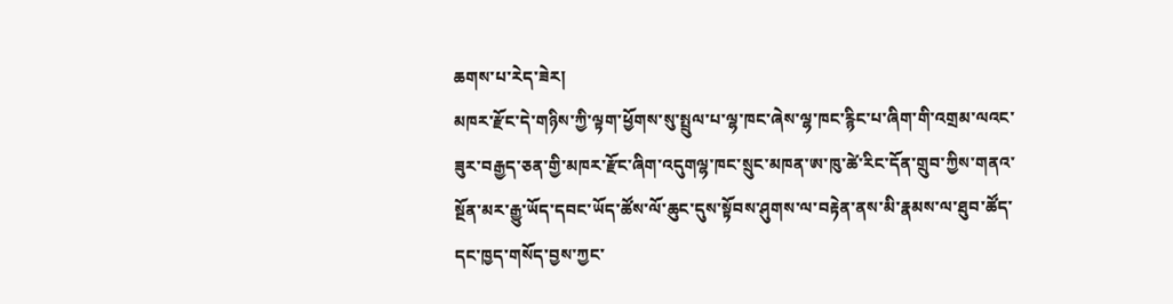ཆགས་པ་རེད་ཟེར།
མཁར་རྫོང་དེ་གཉིས་ཀྱི་ལྟག་ཕྱོགས་སུ་སྤྲུལ་པ་ལྷ་ཁང་ཞེས་ལྷ་ཁང་རྙིང་པ་ཞིག་གི་འགྲམ་ལའང་ཟུར་བརྒྱད་ཅན་གྱི་མཁར་རྫོང་ཞིག་འདུགལྷ་ཁང་སྲུང་མཁན་ཨ་ཁུ་ཚེ་རིང་དོན་གྲུབ་ཀྱིས་གནའ་སྔོན་མར་རྒྱུ་ཡོད་དབང་ཡོད་ཚོས་ལོ་ཆུང་དུས་སྟོབས་ཤུགས་ལ་བརྟེན་ནས་མི་རྣམས་ལ་ཐུབ་ཚོད་དང་ཁྱད་གསོད་བྱས་ཀྱང་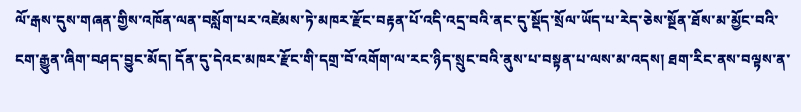ལོ་རྒས་དུས་གཞན་གྱིས་འཁོན་ལན་བསློག་པར་འཛེམས་ཏེ་མཁར་རྫོང་བརྟན་པོ་འདི་འདྲ་བའི་ནང་དུ་སྡོད་སྲོལ་ཡོད་པ་རེད་ཅེས་སྔོན་ཐོས་མ་མྱོང་བའི་ངག་རྒྱུན་ཞིག་བཤད་བྱུང་མོད། དོན་དུ་དེའང་མཁར་རྫོང་གི་དགྲ་བོ་འགོག་ལ་རང་ཉིད་སྲུང་བའི་ནུས་པ་བསྟན་པ་ལས་མ་འདས། ཐག་རིང་ནས་བལྟས་ན་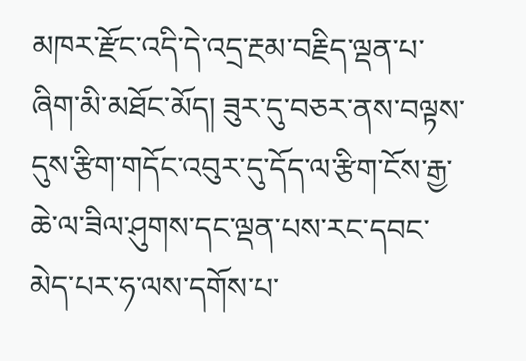མཁར་རྫོང་འདི་དེ་འདྲ་རྔམ་བརྗིད་ལྡན་པ་ཞིག་མི་མཐོང་མོད། ཟུར་དུ་བཅར་ནས་བལྟས་དུས་རྩིག་གདོང་འབུར་དུ་དོད་ལ་རྩིག་ངོས་རྒྱ་ཆེ་ལ་ཟིལ་ཤུགས་དང་ལྡན་པས་རང་དབང་མེད་པར་ཧ་ལས་དགོས་པ་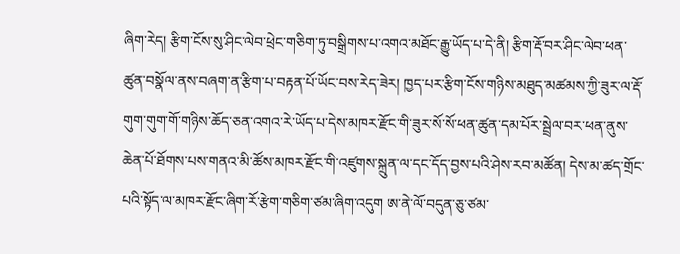ཞིག་རེད། རྩིག་ངོས་སུ་ཤིང་ལེབ་ཕྲེང་གཅིག་ཏུ་བསྒྲིགས་པ་འགའ་མཐོང་རྒྱུ་ཡོད་པ་དེ་ནི། རྩིག་རྡོ་བར་ཤིང་ལེབ་ཕན་ཚུན་བསྣོལ་ནས་བཞག་ན་རྩིག་པ་བརྟན་པོ་ཡོང་བས་རེད་ཟེར། ཁྱད་པར་རྩིག་ངོས་གཉིས་མཐུད་མཚམས་ཀྱི་ཟུར་ལ་རྡོ་གུག་གུག་གོ་གཉིས་ཆོད་ཅན་འགའ་རེ་ཡོད་པ་དེས་མཁར་རྫོང་གི་ཟུར་སོ་སོ་ཕན་ཚུན་དམ་པོར་སྦྲེལ་བར་ཕན་ནུས་ཆེན་པོ་ཐོགས་པས་གནའ་མི་ཚོས་མཁར་རྫོང་གི་འཛུགས་སྐྲུན་ལ་དང་དོད་བྱས་པའི་ཤེས་རབ་མཚོན། དེས་མ་ཚད་གྲོང་པའི་སྟོད་ལ་མཁར་རྫོང་ཞིག་རོ་རྩེག་གཅིག་ཙམ་ཞིག་འདུག ཨ་ནེ་ལོ་བདུན་ཅུ་ཙམ་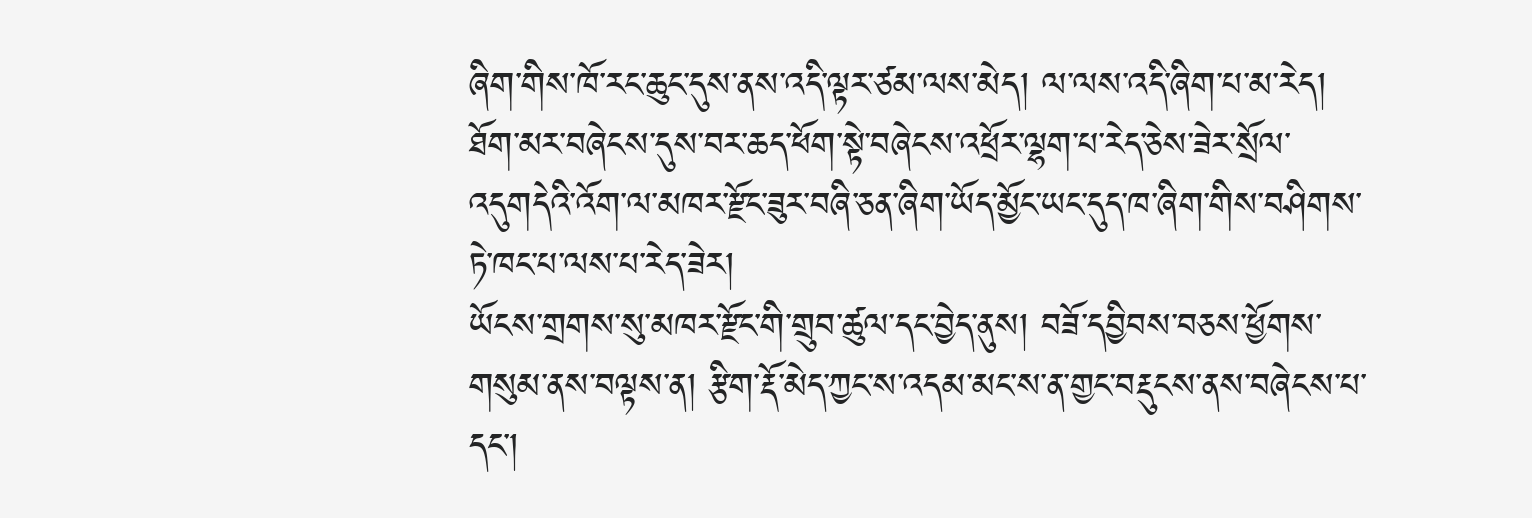ཞིག་གིས་ཁོ་རང་ཆུང་དུས་ནས་འདི་ལྟར་ཙམ་ལས་མེད། ལ་ལས་འདི་ཞིག་པ་མ་རེད། ཐོག་མར་བཞེངས་དུས་བར་ཆད་ཕོག་སྟེ་བཞེངས་འཕྲོར་ལྷག་པ་རེད་ཅེས་ཟེར་སྲོལ་འདུགདེའི་འོག་ལ་མཁར་རྫོང་ཟུར་བཞི་ཅན་ཞིག་ཡོད་མྱོང་ཡང་དུད་ཁ་ཞིག་གིས་བཤིགས་ཏེ་ཁང་པ་ལས་པ་རེད་ཟེར།
ཡོངས་གྲགས་སུ་མཁར་རྫོང་གི་གྲུབ་ཚུལ་དང་བྱེད་ནུས། བཟོ་དབྱིབས་བཅས་ཕྱོགས་གསུམ་ནས་བལྟས་ན། རྩིག་རྡོ་མེད་ཀྱང་ས་འདམ་མང་ས་ན་གྱང་བརྡུངས་ནས་བཞེངས་པ་དང་།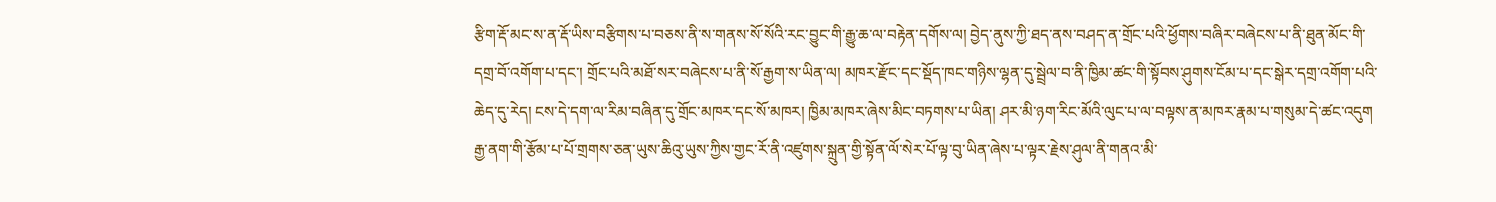རྩིག་རྡོ་མང་ས་ན་རྡོ་ཡིས་བརྩིགས་པ་བཅས་ནི་ས་གནས་སོ་སོའི་རང་བྱུང་གི་རྒྱུ་ཆ་ལ་བརྟེན་དགོས་ལ། བྱེད་ནུས་ཀྱི་ཐད་ནས་བཤད་ན་གྲོང་པའི་ཕྱོགས་བཞིར་བཞེངས་པ་ནི་ཐུན་མོང་གི་དགྲ་བོ་འགོག་པ་དང་། གྲོང་པའི་མཐོ་སར་བཞེངས་པ་ནི་སོ་རྒྱག་ས་ཡིན་ལ། མཁར་རྫོང་དང་སྡོད་ཁང་གཉིས་ལྷན་དུ་སྦྲེལ་བ་ནི་ཁྱིམ་ཚང་གི་སྟོབས་ཤུགས་ངོམ་པ་དང་སྒེར་དགྲ་འགོག་པའི་ཆེད་དུ་རེད། ངས་དེ་དག་ལ་རིམ་བཞིན་དུ་གྲོང་མཁར་དང་སོ་མཁར། ཁྱིམ་མཁར་ཞེས་མིང་བཏགས་པ་ཡིན། ཤར་མི་ཉག་རིང་མོའི་ལུང་པ་ལ་བལྟས་ན་མཁར་རྣམ་པ་གསུམ་དེ་ཚང་འདུག
རྒྱ་ནག་གི་རྩོམ་པ་པོ་གྲགས་ཅན་ཡུས་ཆིའུ་ཡུས་ཀྱིས་གྱང་རོ་ནི་འཛུགས་སྐྲུན་གྱི་སྟོན་ལོ་སེར་པོ་ལྟ་བུ་ཡིན་ཞེས་པ་ལྟར་རྗེས་ཤུལ་ནི་གནའ་མི་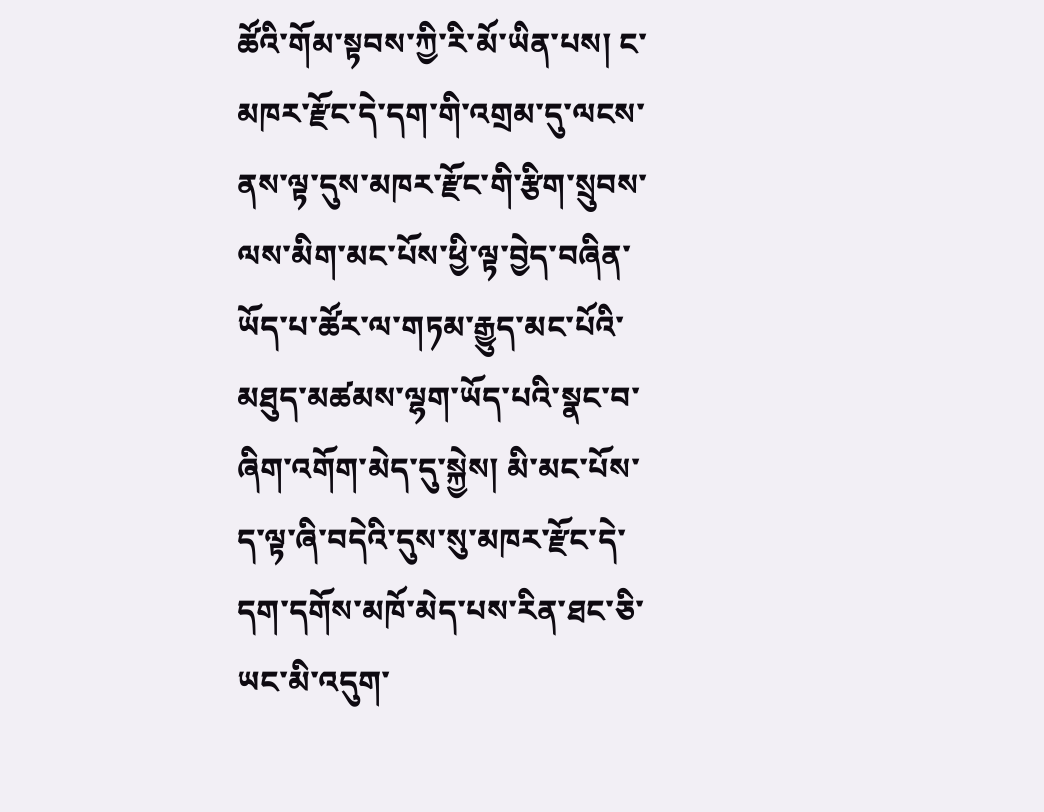ཚོའི་གོམ་སྟབས་ཀྱི་རི་མོ་ཡིན་པས། ང་མཁར་རྫོང་དེ་དག་གི་འགྲམ་དུ་ལངས་ནས་ལྟ་དུས་མཁར་རྫོང་གི་རྩིག་སྲུབས་ལས་མིག་མང་པོས་ཕྱི་ལྟ་བྱེད་བཞིན་ཡོད་པ་ཚོར་ལ་གཏམ་རྒྱུད་མང་པོའི་མཐུད་མཚམས་ལྷག་ཡོད་པའི་སྣང་བ་ཞིག་འགོག་མེད་དུ་སྐྱེས། མི་མང་པོས་ད་ལྟ་ཞི་བདེའི་དུས་སུ་མཁར་རྫོང་དེ་དག་དགོས་མཁོ་མེད་པས་རིན་ཐང་ཅི་ཡང་མི་འདུག་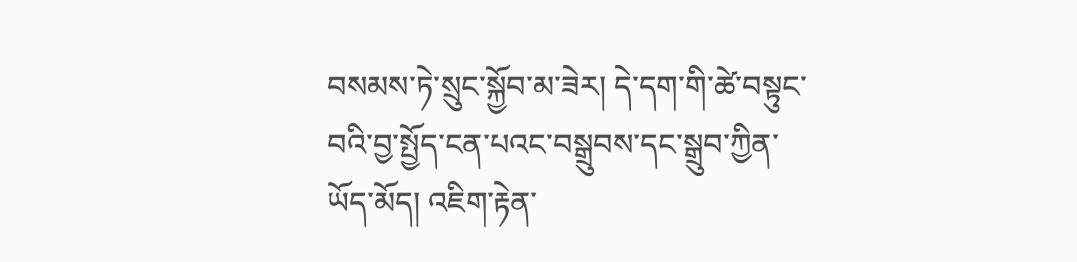བསམས་ཏེ་སྲུང་སྐྱོབ་མ་ཟེར། དེ་དག་གི་ཚེ་བསྟུང་བའི་བྱ་སྤྱོད་ངན་པའང་བསྒྲུབས་དང་སྒྲུབ་ཀྱིན་ཡོད་མོད། འཇིག་རྟེན་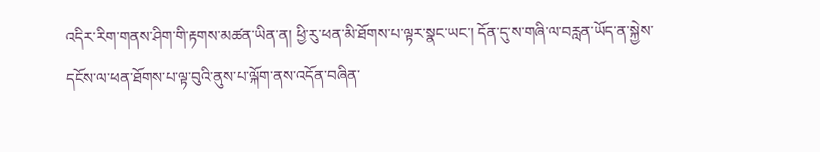འདིར་རིག་གནས་ཤིག་གི་རྟགས་མཚན་ཡིན་ན། ཕྱི་རུ་ཕན་མི་ཐོགས་པ་ལྟར་སྣང་ཡང་། དོན་དུ་ས་གཞི་ལ་བརླན་ཡོད་ན་སྐྱེས་དངོས་ལ་ཕན་ཐོགས་པ་ལྟ་བུའི་ནུས་པ་ལྐོག་ནས་འདོན་བཞིན་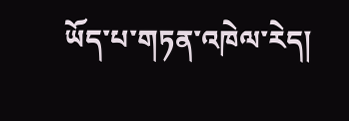ཡོད་པ་གཏན་འཁེལ་རེད།